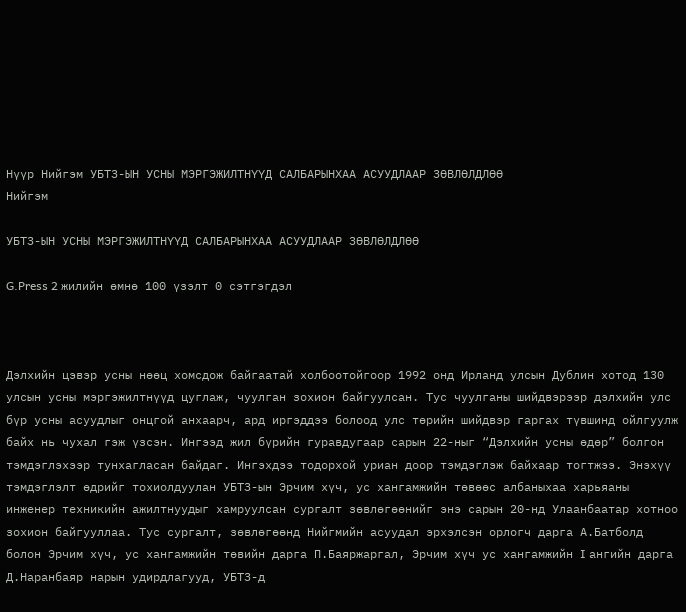Нүүр Нийгэм УБТЗ-ЫН УСНЫ МЭРГЭЖИЛТНҮҮД САЛБАРЫНХАА АСУУДЛААР ЗӨВЛӨЛДЛӨӨ
Нийгэм

УБТЗ-ЫН УСНЫ МЭРГЭЖИЛТНҮҮД САЛБАРЫНХАА АСУУДЛААР ЗӨВЛӨЛДЛӨӨ

G.Press 2 жилийн өмнө 100 үзэлт 0 сэтгэгдэл



Дэлхийн цэвэр усны нөөц хомсдож байгаатай холбоотойгоор 1992 онд Ирланд улсын Дублин хотод 130 улсын усны мэргэжилтнүүд цуглаж, чуулган зохион байгуулсан. Тус чуулганы шийдвэрээр дэлхийн улс бүр усны асуудлыг онцгой анхаарч, ард иргэддээ болоод улс төрийн шийдвэр гаргах түвшинд ойлгуулж байх нь чухал гэж үзсэн. Ингээд жил бүрийн гуравдугаар сарын 22-ныг “Дэлхийн усны өдөр” болгон тэмдэглэхээр тунхагласан байдаг. Ингэхдээ тодорхой уриан доор тэмдэглэж байхаар тогтжээ. Энэхүү тэмдэглэлт өдрийг тохиолдуулан УБТЗ-ын Эрчим хүч, ус хангамжийн төвөөс албаныхаа харьяаны инженер техникийн ажилтнуудыг хамруулсан сургалт зөвлөгөөнийг энэ сарын 20-нд Улаанбаатар хотноо зохион байгууллаа. Тус сургалт, зөвлөгөөнд Нийгмийн асуудал эрхэлсэн орлогч дарга А.Батболд болон Эрчим хүч, ус хангамжийн төвийн дарга П.Баяржаргал, Эрчим хүч ус хангамжийн I ангийн дарга Д.Наранбаяр нарын удирдлагууд, УБТЗ-д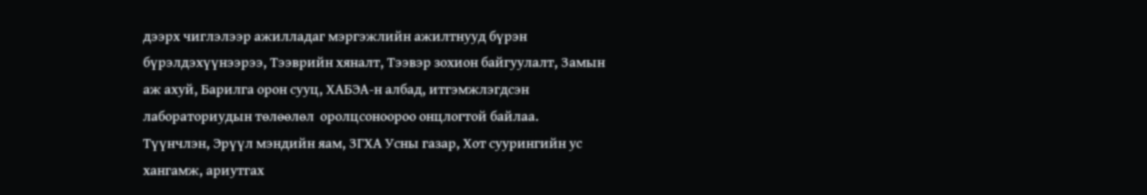дээрх чиглэлээр ажилладаг мэргэжлийн ажилтнууд бүрэн бүрэлдэхүүнээрээ, Тээврийн хяналт, Тээвэр зохион байгуулалт, Замын аж ахуй, Барилга орон сууц, ХАБЭА-н албад, итгэмжлэгдсэн лабораториудын төлөөлөл  оролцсоноороо онцлогтой байлаа. Түүнчлэн, Эрүүл мэндийн яам, ЗГХА Усны газар, Хот суурингийн ус хангамж, ариутгах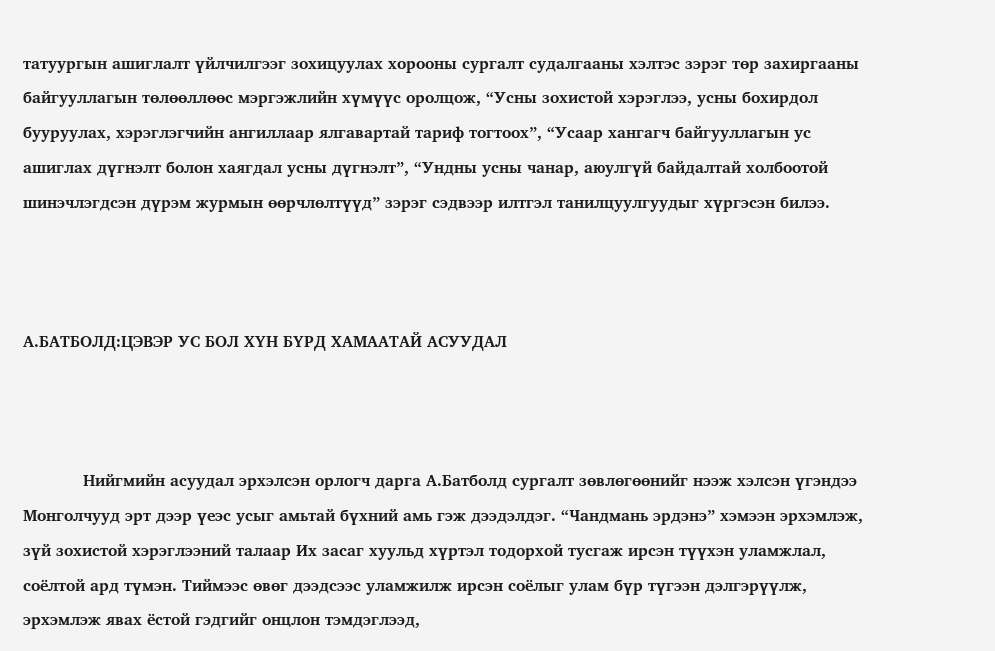татуургын ашиглалт үйлчилгээг зохицуулах хорооны сургалт судалгааны хэлтэс зэрэг төр захиргааны байгууллагын төлөөллөөс мэргэжлийн хүмүүс оролцож, “Усны зохистой хэрэглээ, усны бохирдол бууруулах, хэрэглэгчийн ангиллаар ялгавартай тариф тогтоох”, “Усаар хангагч байгууллагын ус ашиглах дүгнэлт болон хаягдал усны дүгнэлт”, “Ундны усны чанар, аюулгүй байдалтай холбоотой шинэчлэгдсэн дүрэм журмын өөрчлөлтүүд” зэрэг сэдвээр илтгэл танилцуулгуудыг хүргэсэн билээ.



А.БАТБОЛД:ЦЭВЭР УС БОЛ ХҮН БҮРД ХАМААТАЙ АСУУДАЛ



            Нийгмийн асуудал эрхэлсэн орлогч дарга А.Батболд сургалт зөвлөгөөнийг нээж хэлсэн үгэндээ Монголчууд эрт дээр үеэс усыг амьтай бүхний амь гэж дээдэлдэг. “Чандмань эрдэнэ” хэмээн эрхэмлэж, зүй зохистой хэрэглээний талаар Их засаг хуульд хүртэл тодорхой тусгаж ирсэн түүхэн уламжлал, соёлтой ард түмэн. Тиймээс өвөг дээдсээс уламжилж ирсэн соёлыг улам бүр түгээн дэлгэрүүлж, эрхэмлэж явах ёстой гэдгийг онцлон тэмдэглээд,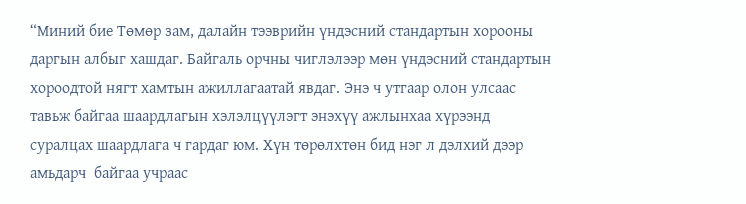“Миний бие Төмөр зам, далайн тээврийн үндэсний стандартын хорооны даргын албыг хашдаг. Байгаль орчны чиглэлээр мөн үндэсний стандартын хороодтой нягт хамтын ажиллагаатай явдаг. Энэ ч утгаар олон улсаас тавьж байгаа шаардлагын хэлэлцүүлэгт энэхүү ажлынхаа хүрээнд суралцах шаардлага ч гардаг юм. Хүн төрөлхтөн бид нэг л дэлхий дээр амьдарч  байгаа учраас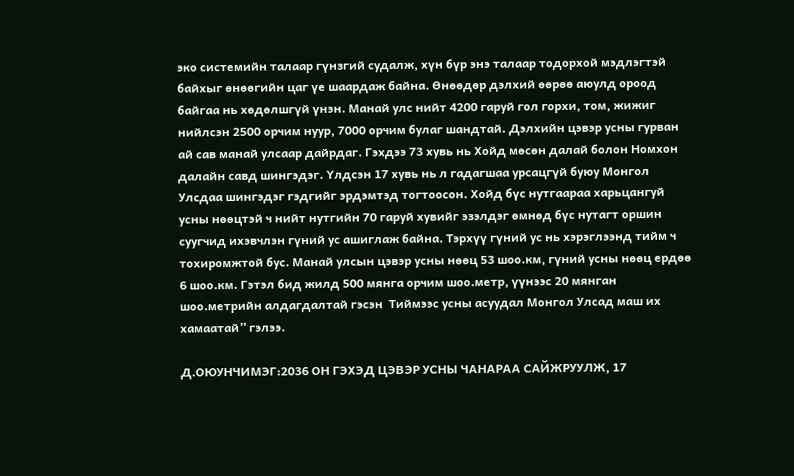эко системийн талаар гүнзгий судалж, хүн бүр энэ талаар тодорхой мэдлэгтэй байхыг өнөөгийн цаг үе шаардаж байна. Өнөөдөр дэлхий өөрөө аюулд ороод байгаа нь хөдөлшгүй үнэн. Манай улс нийт 4200 гаруй гол горхи, том, жижиг нийлсэн 2500 орчим нуур, 7000 орчим булаг шандтай. Дэлхийн цэвэр усны гурван ай сав манай улсаар дайрдаг. Гэхдээ 73 хувь нь Хойд мөсөн далай болон Номхон далайн савд шингэдэг. Үлдсэн 17 хувь нь л гадагшаа урсацгүй буюу Монгол Улсдаа шингэдэг гэдгийг эрдэмтэд тогтоосон. Хойд бүс нутгаараа харьцангуй усны нөөцтэй ч нийт нутгийн 70 гаруй хувийг эзэлдэг өмнөд бүс нутагт оршин суугчид ихэвчлэн гүний ус ашиглаж байна. Тэрхүү гүний ус нь хэрэглээнд тийм ч тохиромжтой бус. Манай улсын цэвэр усны нөөц 53 шоо.км, гүний усны нөөц ердөө 6 шоо.км. Гэтэл бид жилд 500 мянга орчим шоо.метр, үүнээс 20 мянган шоо.метрийн алдагдалтай гэсэн  Тиймээс усны асуудал Монгол Улсад маш их хамаатай” гэлээ.

Д.ОЮУНЧИМЭГ:2036 ОН ГЭХЭД ЦЭВЭР УСНЫ ЧАНАРАА САЙЖРУУЛЖ, 17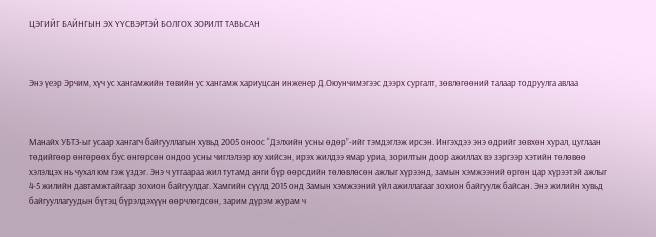ЦЭГИЙГ БАЙНГЫН ЭХ ҮҮСВЭРТЭЙ БОЛГОХ ЗОРИЛТ ТАВЬСАН



Энэ үеэр Эрчим, хүч ус хангамжийн төвийн ус хангамж хариуцсан инженер Д.Оюунчимэгээс дээрх сургалт, зөвлөгөөний талаар тодруулга авлаа



Манайх УБТЗ-ыг усаар хангагч байгууллагын хувьд 2005 оноос “Дэлхийн усны өдөр”-ийг тэмдэглэж ирсэн. Ингэхдээ энэ өдрийг зөвхөн хурал, цуглаан төдийгөөр өнгөрөөх бус өнгөрсөн ондоо усны чиглэлээр юу хийсэн, ирэх жилдээ ямар уриа, зорилтын доор ажиллах вэ зэргээр хэтийн төлөвөө хэлэлцэх нь чухал юм гэж үздэг. Энэ ч утгаараа жил тутамд анги бүр өөрсдийн төлөвлөсөн ажлыг хүрээнд, замын хэмжээний өргөн цар хүрээтэй ажлыг 4-5 жилийн давтамжтайгаар зохион байгуулдаг. Хамгийн сүүлд 2015 онд Замын хэмжээний үйл ажиллагааг зохион байгуулж байсан. Энэ жилийн хувьд байгууллагуудын бүтэц бүрэлдэхүүн өөрчлөгдсөн, зарим дүрэм журам ч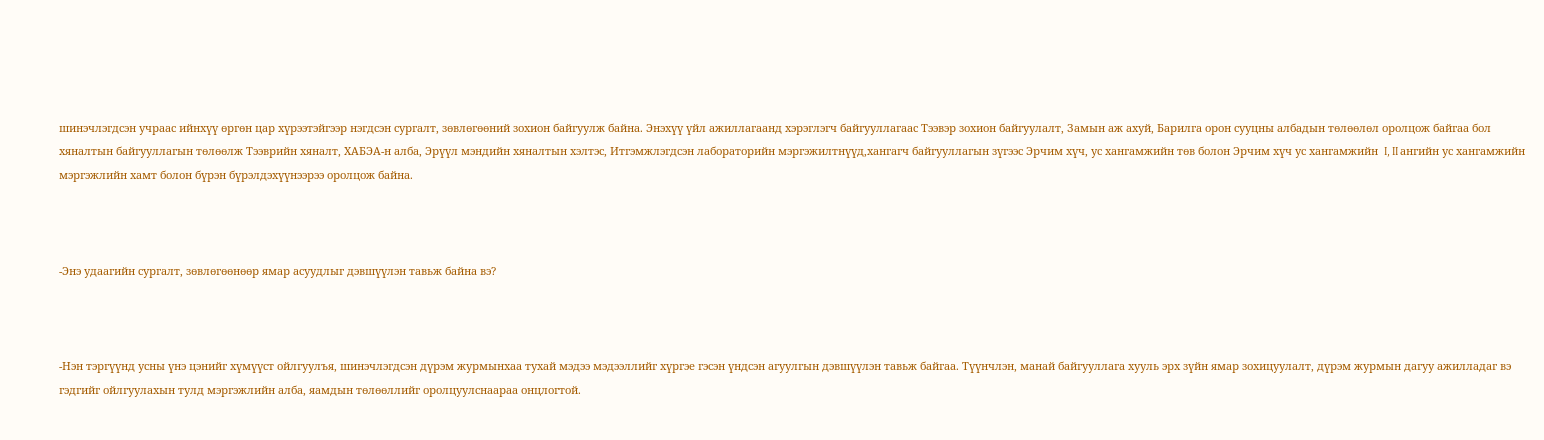шинэчлэгдсэн учраас ийнхүү өргөн цар хүрээтэйгээр нэгдсэн сургалт, зөвлөгөөний зохион байгуулж байна. Энэхүү үйл ажиллагаанд хэрэглэгч байгууллагаас Тээвэр зохион байгуулалт, Замын аж ахуй, Барилга орон сууцны албадын төлөөлөл оролцож байгаа бол хяналтын байгууллагын төлөөлж Тээврийн хяналт, ХАБЭА-н алба, Эрүүл мэндийн хяналтын хэлтэс, Итгэмжлэгдсэн лабораторийн мэргэжилтнүүд,хангагч байгууллагын зүгээс Эрчим хүч, ус хангамжийн төв болон Эрчим хүч ус хангамжийн  I, II ангийн ус хангамжийн мэргэжлийн хамт болон бүрэн бүрэлдэхүүнээрээ оролцож байна.



-Энэ удаагийн сургалт, зөвлөгөөнөөр ямар асуудлыг дэвшүүлэн тавьж байна вэ?



-Нэн тэргүүнд усны үнэ цэнийг хүмүүст ойлгуулъя, шинэчлэгдсэн дүрэм журмынхаа тухай мэдээ мэдээллийг хүргэе гэсэн үндсэн агуулгын дэвшүүлэн тавьж байгаа. Түүнчлэн, манай байгууллага хууль эрх зүйн ямар зохицуулалт, дүрэм журмын дагуу ажилладаг вэ гэдгийг ойлгуулахын тулд мэргэжлийн алба, яамдын төлөөллийг оролцуулснаараа онцлогтой.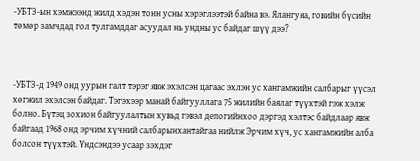-УБТЗ-ын хэмжээнд жилд хэдэн тонн усны хэрэглээтэй байна вэ. Ялангуяа, говийн бүсийн төмөр замчдад гол тулгамддаг асуудал нь ундны ус байдаг шүү дээ?



-УБТЗ-д 1949 онд уурын галт тэрэг явж эхэлсэн цагаас эхлэн ус хангамжийн салбарыг үүсэл хөгжил эхэлсэн байдаг. Тэгэхээр манай байгууллага 75 жилийн баялаг түүхтэй гэж хэлж болно. Бүтэц зохион байгуулалтын хувьд гэвэл депогийнхоо дэргэд хэлтэс байдлаар явж байгаад 1968 онд эрчим хүчний салбарынхантайгаа нийлж Эрчим хүч, ус хангамжийн алба болсон түүхтэй. Үндсэндээ усаар зэхдэг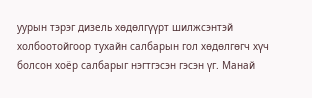уурын тэрэг дизель хөдөлгүүрт шилжсэнтэй холбоотойгоор тухайн салбарын гол хөдөлгөгч хүч болсон хоёр салбарыг нэгтгэсэн гэсэн үг. Манай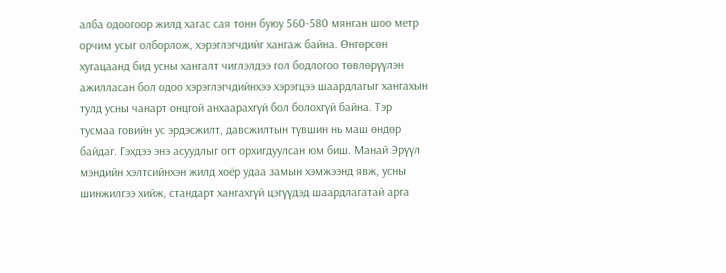алба одоогоор жилд хагас сая тонн буюу 560-580 мянган шоо метр орчим усыг олборлож, хэрэглэгчдийг хангаж байна. Өнгөрсөн хугацаанд бид усны хангалт чиглэлдээ гол бодлогоо төвлөрүүлэн ажилласан бол одоо хэрэглэгчдийнхээ хэрэгцээ шаардлагыг хангахын тулд усны чанарт онцгой анхаарахгүй бол болохгүй байна. Тэр тусмаа говийн ус эрдэсжилт, давсжилтын түвшин нь маш өндөр байдаг. Гэхдээ энэ асуудлыг огт орхигдуулсан юм биш. Манай Эрүүл мэндийн хэлтсийнхэн жилд хоёр удаа замын хэмжээнд явж, усны шинжилгээ хийж, стандарт хангахгүй цэгүүдэд шаардлагатай арга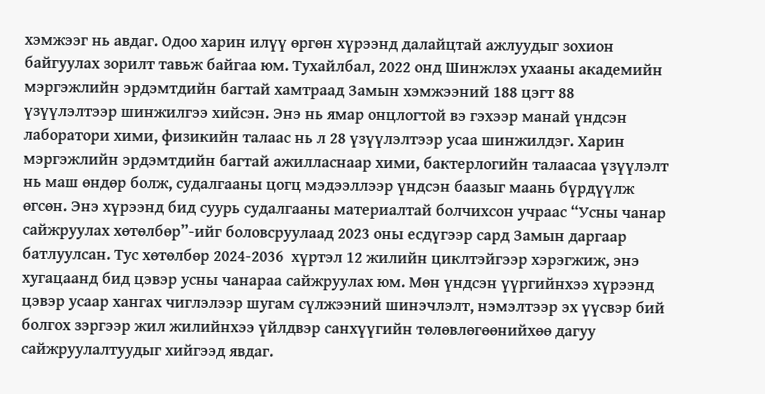хэмжээг нь авдаг. Одоо харин илүү өргөн хүрээнд далайцтай ажлуудыг зохион байгуулах зорилт тавьж байгаа юм. Тухайлбал, 2022 онд Шинжлэх ухааны академийн мэргэжлийн эрдэмтдийн багтай хамтраад Замын хэмжээний 188 цэгт 88 үзүүлэлтээр шинжилгээ хийсэн. Энэ нь ямар онцлогтой вэ гэхээр манай үндсэн лаборатори хими, физикийн талаас нь л 28 үзүүлэлтээр усаа шинжилдэг. Харин мэргэжлийн эрдэмтдийн багтай ажилласнаар хими, бактерлогийн талаасаа үзүүлэлт нь маш өндөр болж, судалгааны цогц мэдээллээр үндсэн баазыг маань бүрдүүлж өгсөн. Энэ хүрээнд бид суурь судалгааны материалтай болчихсон учраас “Усны чанар сайжруулах хөтөлбөр”-ийг боловсруулаад 2023 оны есдүгээр сард Замын даргаар батлуулсан. Тус хөтөлбөр 2024-2036  хүртэл 12 жилийн циклтэйгээр хэрэгжиж, энэ хугацаанд бид цэвэр усны чанараа сайжруулах юм. Мөн үндсэн үүргийнхээ хүрээнд цэвэр усаар хангах чиглэлээр шугам сүлжээний шинэчлэлт, нэмэлтээр эх үүсвэр бий болгох зэргээр жил жилийнхээ үйлдвэр санхүүгийн төлөвлөгөөнийхөө дагуу сайжруулалтуудыг хийгээд явдаг.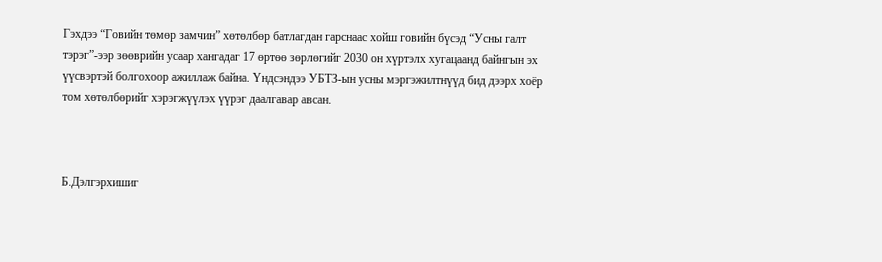Гэхдээ “Говийн төмөр замчин” хөтөлбөр батлагдан гарснаас хойш говийн бүсэд “Усны галт тэрэг”-ээр зөөврийн усаар хангадаг 17 өртөө зөрлөгийг 2030 он хүртэлх хугацаанд байнгын эх үүсвэртэй болгохоор ажиллаж байна. Үндсэндээ УБТЗ-ын усны мэргэжилтнүүд бид дээрх хоёр том хөтөлбөрийг хэрэгжүүлэх үүрэг даалгавар авсан.



Б.Дэлгэрхишиг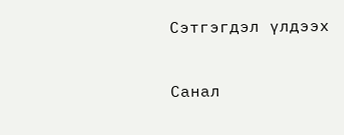Сэтгэгдэл үлдээх

Санал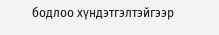бодлоо хүндэтгэлтэйгээр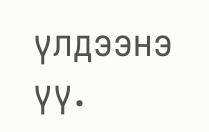үлдээнэ үү.